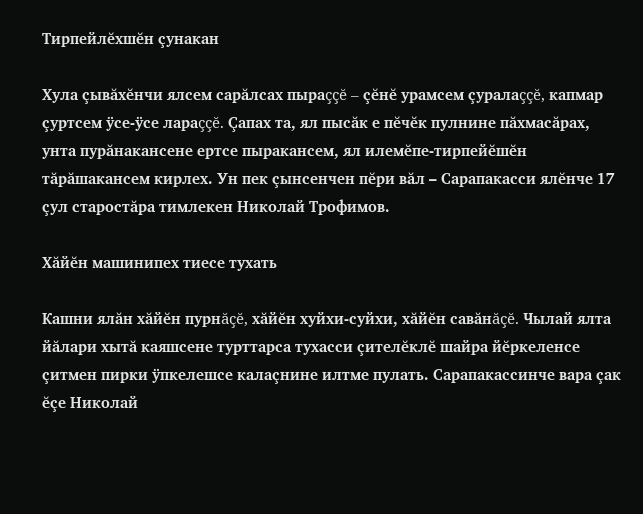Тирпейлĕхшĕн çунакан

Хула çывăхĕнчи ялсем сарăлсах пыраççĕ – çĕнĕ урамсем çуралаççĕ, капмар çуртсем ÿсе-ÿсе лараççĕ. Çапах та, ял пысăк е пĕчĕк пулнине пăхмасăрах, унта пурăнакансене ертсе пыракансем, ял илемĕпе-тирпейĕшĕн тăрăшакансем кирлех. Ун пек çынсенчен пĕри вăл – Сарапакасси ялĕнче 17 çул старостăра тимлекен Николай Трофимов.

Хăйĕн машинипех тиесе тухать

Кашни ялăн хăйĕн пурнăçĕ, хăйĕн хуйхи-суйхи, хăйĕн савăнăçĕ. Чылай ялта йăлари хытă каяшсене турттарса тухасси çителĕклĕ шайра йĕркеленсе çитмен пирки ÿпкелешсе калаçнине илтме пулать. Сарапакассинче вара çак ĕçе Николай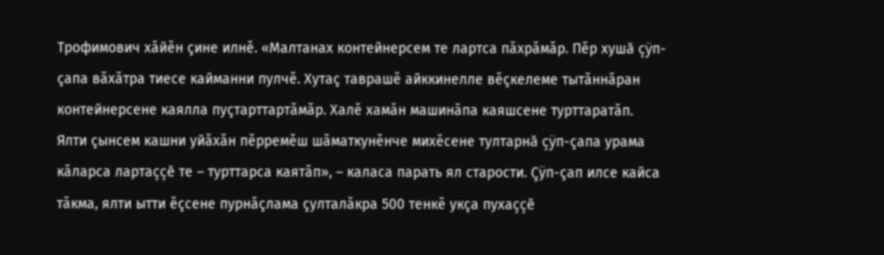Трофимович хăйĕн çине илнĕ. «Малтанах контейнерсем те лартса пăхрăмăр. Пĕр хушă çÿп-çапа вăхăтра тиесе кайманни пулчĕ. Хутаç таврашĕ айккинелле вĕçкелеме тытăннăран контейнерсене каялла пуçтарттартăмăр. Халĕ хамăн машинăпа каяшсене турттаратăп. Ялти çынсем кашни уйăхăн пĕрремĕш шăматкунĕнче михĕсене тултарнă çÿп-çапа урама кăларса лартаççĕ те – турттарса каятăп», – каласа парать ял старости. Çÿп-çап илсе кайса тăкма, ялти ытти ĕçсене пурнăçлама çулталăкра 500 тенкĕ укçа пухаççĕ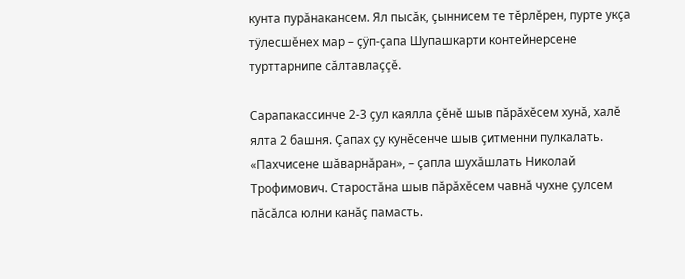кунта пурăнакансем. Ял пысăк, çыннисем те тĕрлĕрен, пурте укçа тÿлесшĕнех мар – çÿп-çапа Шупашкарти контейнерсене турттарнипе сăлтавлаççĕ.

Сарапакассинче 2-3 çул каялла çĕнĕ шыв пăрăхĕсем хунă, халĕ ялта 2 башня. Çапах çу кунĕсенче шыв çитменни пулкалать. «Пахчисене шăварнăран», – çапла шухăшлать Николай Трофимович. Старостăна шыв пăрăхĕсем чавнă чухне çулсем пăсăлса юлни канăç памасть.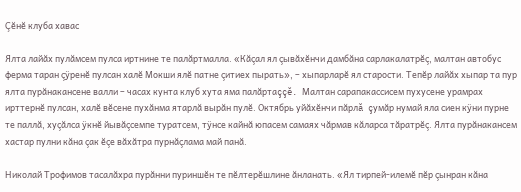Çĕнĕ клуба хавас

Ялта лайăх пулăмсем пулса иртнине те палăртмалла. «Кăçал ял çывăхĕнчи дамбăна сарлакалатрĕç, малтан автобус ферма таран çÿренĕ пулсан халĕ Мокши ялĕ патне çитиех пырать», – хыпарларĕ ял старости. Тепĕр лайăх хыпар та пур ялта пурăнакансене валли – часах кунта клуб хута яма палăртаççĕ. Малтан сарапакассисем пухусене урамрах ирттернĕ пулсан, халĕ вĕсене пухăнма ятарлă вырăн пулĕ. Октябрь уйăхĕнчи пăрлă çумăр нумай яла сиен кÿни пурне те паллă, хуçăлса ÿкнĕ йывăçсемпе туратсем, тÿнсе кайнă юпасем самаях чăрмав кăларса тăратрĕç. Ялта пурăнакансем хастар пулни кăна çак ĕçе вăхăтра пурнăçлама май панă.

Николай Трофимов тасалăхра пурăнни пуриншĕн те пĕлтерĕшлине ăнланать. «Ял тирпей-илемĕ пĕр çынран кăна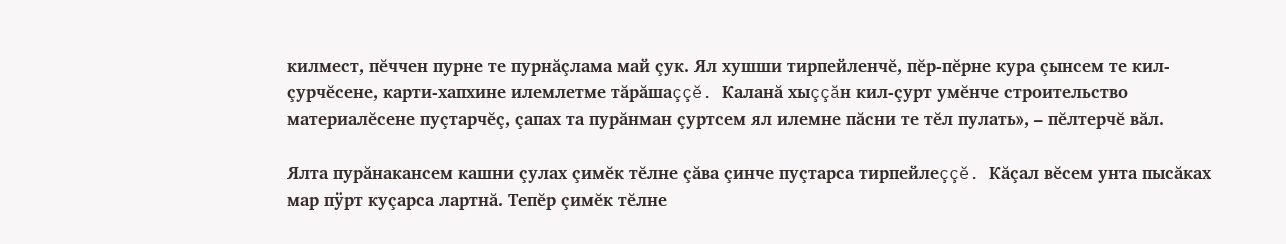килмест, пĕччен пурне те пурнăçлама май çук. Ял хушши тирпейленчĕ, пĕр-пĕрне кура çынсем те кил-çурчĕсене, карти-хапхине илемлетме тăрăшаççĕ. Каланă хыççăн кил-çурт умĕнче строительство материалĕсене пуçтарчĕç, çапах та пурăнман çуртсем ял илемне пăсни те тĕл пулать», – пĕлтерчĕ вăл.

Ялта пурăнакансем кашни çулах çимĕк тĕлне çăва çинче пуçтарса тирпейлеççĕ. Кăçал вĕсем унта пысăках мар пÿрт куçарса лартнă. Тепĕр çимĕк тĕлне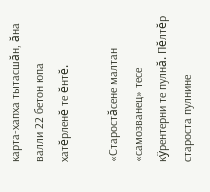карта-хапха тытасшăн, ăна валли 22 бетон юпа хатĕрленĕ те ĕнтĕ.

«Старостăсене малтан «самозванец» тесе кÿрентерни те пулнă. Пĕлтĕр староста пулнине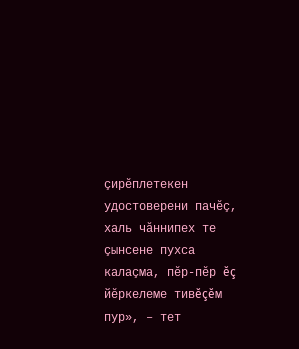çирĕплетекен удостоверени пачĕç, халь чăннипех те çынсене пухса калаçма, пĕр-пĕр ĕç йĕркелеме тивĕçĕм пур», – тет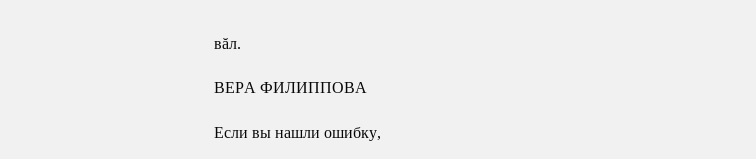вăл.

ВЕРА ФИЛИППОВА

Если вы нашли ошибку,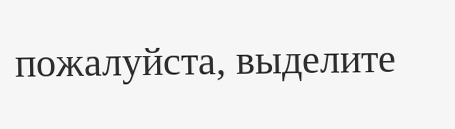пожалуйста, выделите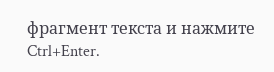фрагмент текста и нажмите Ctrl+Enter.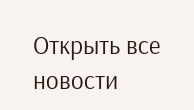Открыть все новости